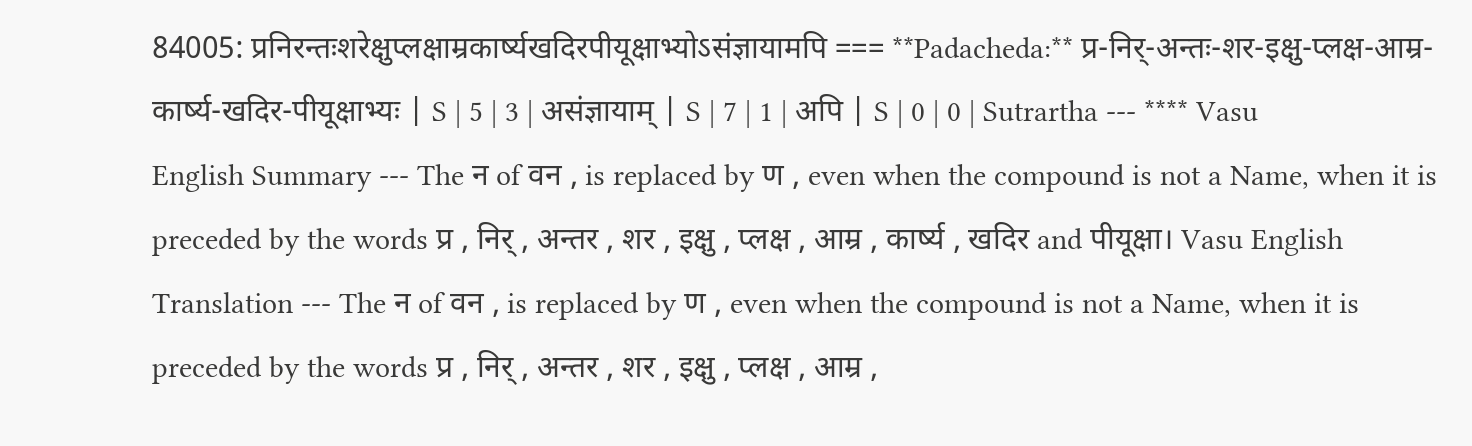84005: प्रनिरन्तःशरेक्षुप्लक्षाम्रकार्ष्यखदिरपीयूक्षाभ्योऽसंज्ञायामपि === **Padacheda:** प्र-निर्-अन्तः-शर-इक्षु-प्लक्ष-आम्र-कार्ष्य-खदिर-पीयूक्षाभ्यः | S | 5 | 3 | असंज्ञायाम् | S | 7 | 1 | अपि | S | 0 | 0 | Sutrartha --- **** Vasu English Summary --- The न of वन , is replaced by ण , even when the compound is not a Name, when it is preceded by the words प्र , निर् , अन्तर , शर , इक्षु , प्लक्ष , आम्र , कार्ष्य , खदिर and पीयूक्षा। Vasu English Translation --- The न of वन , is replaced by ण , even when the compound is not a Name, when it is preceded by the words प्र , निर् , अन्तर , शर , इक्षु , प्लक्ष , आम्र ,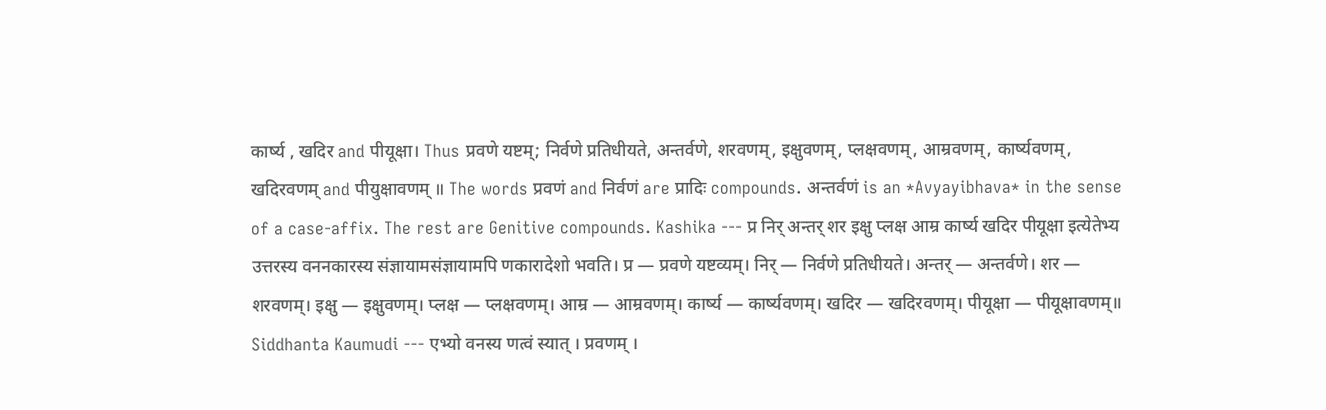कार्ष्य , खदिर and पीयूक्षा। Thus प्रवणे यष्टम्; निर्वणे प्रतिधीयते, अन्तर्वणे, शरवणम्, इक्षुवणम्, प्लक्षवणम्, आम्रवणम्, कार्ष्यवणम्, खदिरवणम् and पीयुक्षावणम् ॥ The words प्रवणं and निर्वणं are प्रादिः compounds. अन्तर्वणं is an *Avyayibhava* in the sense of a case-affix. The rest are Genitive compounds. Kashika --- प्र निर् अन्तर् शर इक्षु प्लक्ष आम्र कार्ष्य खदिर पीयूक्षा इत्येतेभ्य उत्तरस्य वननकारस्य संज्ञायामसंज्ञायामपि णकारादेशो भवति। प्र — प्रवणे यष्टव्यम्। निर् — निर्वणे प्रतिधीयते। अन्तर् — अन्तर्वणे। शर — शरवणम्। इक्षु — इक्षुवणम्। प्लक्ष — प्लक्षवणम्। आम्र — आम्रवणम्। कार्ष्य — कार्ष्यवणम्। खदिर — खदिरवणम्। पीयूक्षा — पीयूक्षावणम्॥ Siddhanta Kaumudi --- एभ्यो वनस्य णत्वं स्यात् । प्रवणम् ।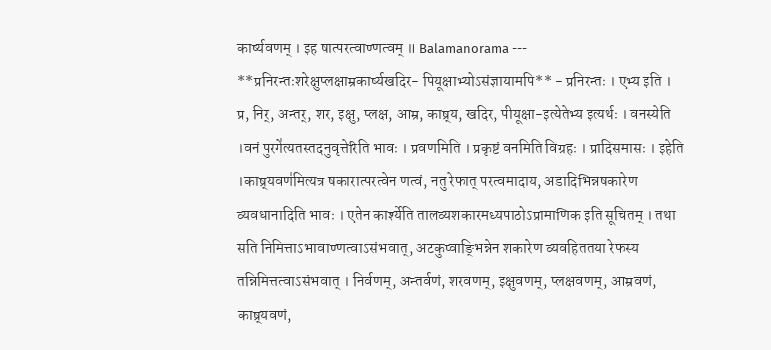कार्ष्यवणम् । इह षात्परत्वाण्णत्वम् ॥ Balamanorama --- **प्रनिरन्तःशरेक्षुप्लक्षाम्रकार्ष्यखदिर- पियूक्षाभ्योऽसंज्ञायामपि** - प्रनिरन्तः । एभ्य इति । प्र, निर्, अन्तर्, शर, इक्षु, प्लक्ष, आम्र, काष्र्य, खदिर, पीयूक्षा-इत्येतेभ्य इत्यर्थः । वनस्येति ।वनं पुरगे॑त्यतस्तदनुवृत्तेरिति भावः । प्रवणमिति । प्रकृष्टं वनमिति विग्रहः । प्रादिसमासः । इहेति ।काष्र्यवण॑मित्यत्र षकारात्परत्वेन णत्वं, नतु रेफात् परत्वमादाय, अडादिभिन्नषकारेण व्यवधानादिति भावः । एतेन कार्श्येति तालव्यशकारमध्यपाठोऽप्रामाणिक इति सूचितम् । तथा सति निमित्ताऽभावाण्णत्वाऽसंभवात्, अटकुप्वाङ्भिन्नेन शकारेण व्यवहिततया रेफस्य तन्निमित्तत्वाऽसंभवात् । निर्वणम्, अन्तर्वणं, शरवणम्, इक्षुवणम्, प्लक्षवणम्, आम्रवणं, काष्र्यवणं,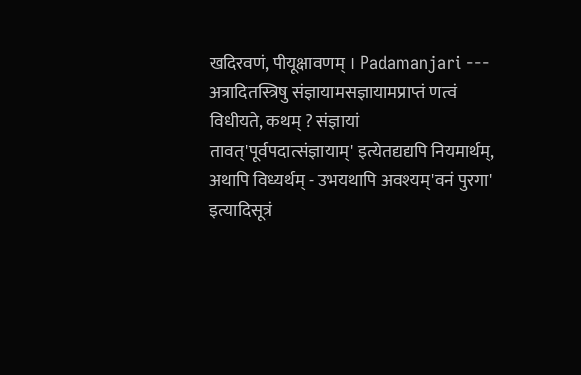खदिरवणं, पीयूक्षावणम् । Padamanjari --- अत्रादितस्त्रिषु संज्ञायामसज्ञायामप्राप्तं णत्वं विधीयते, कथम् ? संज्ञायां तावत्'पूर्वपदात्संज्ञायाम्' इत्येतद्यद्यपि नियमार्थम्, अथापि विध्यर्थम् - उभयथापि अवश्यम्'वनं पुरगा' इत्यादिसूत्रं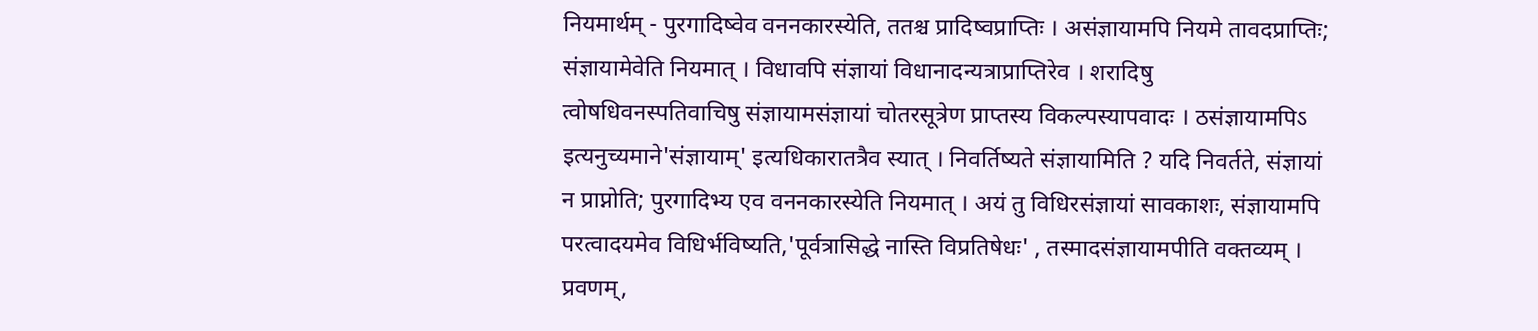नियमार्थम् - पुरगादिष्वेव वननकारस्येति, ततश्च प्रादिष्वप्राप्तिः । असंज्ञायामपि नियमे तावदप्राप्तिः; संज्ञायामेवेति नियमात् । विधावपि संज्ञायां विधानादन्यत्राप्राप्तिरेव । शरादिषु त्वोषधिवनस्पतिवाचिषु संज्ञायामसंज्ञायां चोतरसूत्रेण प्राप्तस्य विकल्पस्यापवादः । ठसंज्ञायामपिऽ इत्यनुच्यमाने'संज्ञायाम्' इत्यधिकारातत्रैव स्यात् । निवर्तिष्यते संज्ञायामिति ? यदि निवर्तते, संज्ञायां न प्राप्नोति; पुरगादिभ्य एव वननकारस्येति नियमात् । अयं तु विधिरसंज्ञायां सावकाशः, संज्ञायामपि परत्वादयमेव विधिर्भविष्यति,'पूर्वत्रासिद्धे नास्ति विप्रतिषेधः' , तस्मादसंज्ञायामपीति वक्तव्यम् । प्रवणम्,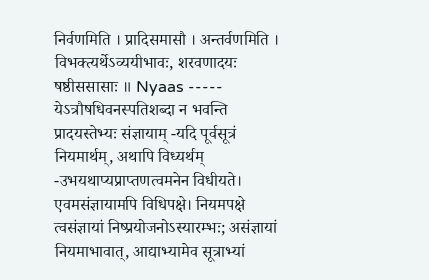निर्वणमिति । प्रादिसमासौ । अन्तर्वणमिति । विभक्त्यर्थेऽव्ययीभावः, शरवणादयः षष्ठीससासाः ॥ Nyaas ----- येऽत्रौषधिवनस्पतिशब्दा न भवन्ति प्रादयस्तेभ्यः संज्ञायाम् -यदि पूर्वसूत्रं नियमार्थम्, अथापि विध्यर्थम् -उभयथाप्यप्राप्तणत्वमनेन विधीयते। एवमसंज्ञायामपि विधिपक्षे। नियमपक्षे त्वसंज्ञायां निष्प्रयोजनोऽस्यारम्भः; असंज्ञायां नियमाभावात्, आद्याभ्यामेव सूत्राभ्यां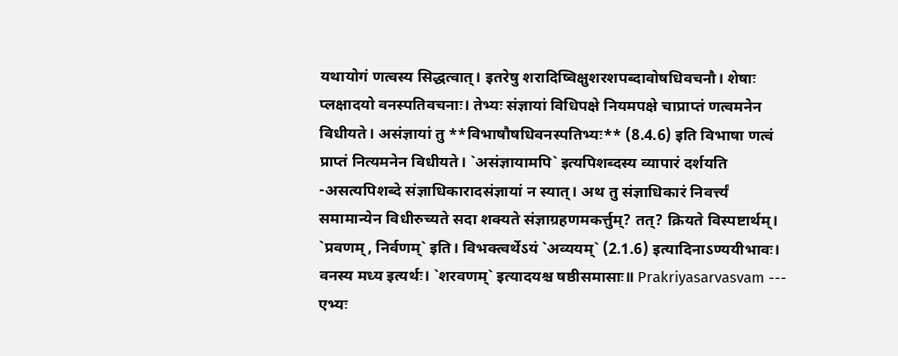यथायोगं णत्वस्य सिद्धत्वात्। इतरेषु शरादिष्विक्षुशरशपब्दावोषधिवचनौ। शेषाः प्लक्षादयो वनस्पतिवचनाः। तेभ्यः संज्ञायां विधिपक्षे नियमपक्षे चाप्राप्तं णत्वमनेन विधीयते। असंज्ञायां तु **विभाषौषधिवनस्पतिभ्यः** (8.4.6) इति विभाषा णत्वं प्राप्तं नित्यमनेन विधीयते। `असंज्ञायामपि` इत्यपिशब्दस्य व्यापारं दर्शयति -असत्यपिशब्दे संज्ञाधिकारादसंज्ञायां न स्यात्। अथ तु संज्ञाधिकारं निवर्त्त्यं समामान्येन विधीरुच्यते सदा शक्यते संज्ञाग्रहणमकर्त्तुम्? तत्? क्रियते विस्पष्टार्थम्। `प्रवणम्, निर्वणम्` इति। विभक्त्वर्थेऽयं `अव्ययम्` (2.1.6) इत्यादिनाऽण्ययीभावः। वनस्य मध्य इत्यर्थः। `शरवणम्` इत्यादयश्च षष्ठीसमासाः॥ Prakriyasarvasvam --- एभ्यः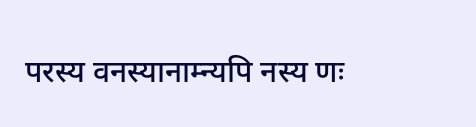परस्य वनस्यानाम्न्यपि नस्य णः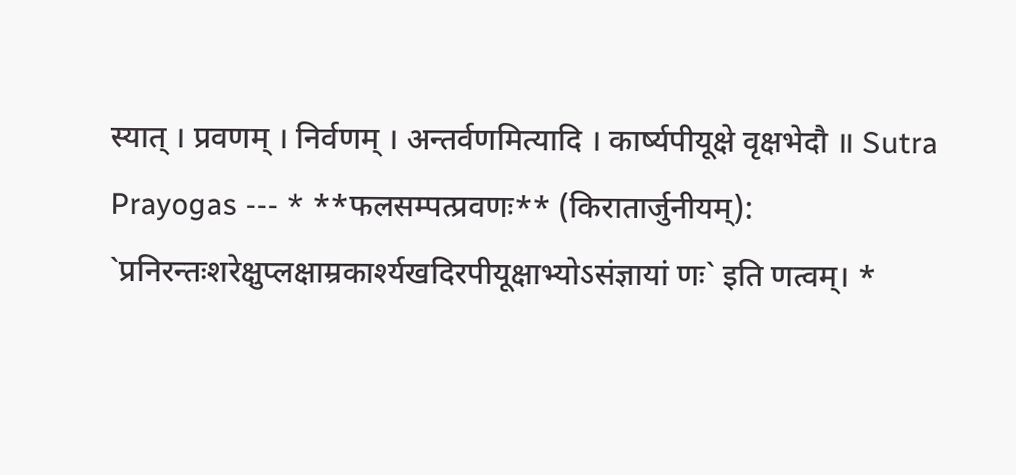स्यात् । प्रवणम् । निर्वणम् । अन्तर्वणमित्यादि । कार्ष्यपीयूक्षे वृक्षभेदौ ॥ Sutra Prayogas --- * **फलसम्पत्प्रवणः** (किरातार्जुनीयम्): `प्रनिरन्तःशरेक्षुप्लक्षाम्रकार्श्यखदिरपीयूक्षाभ्योऽसंज्ञायां णः` इति णत्वम्। *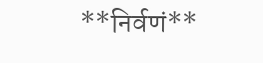**निर्वणं**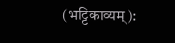(भट्टिकाव्यम्):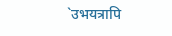`उभयत्रापि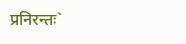प्रनिरन्तः`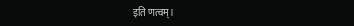इति णत्वम्।